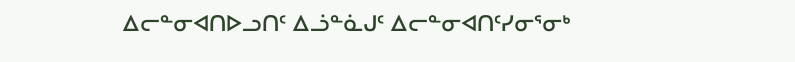ᐃᓕᓐᓂᐊᑎᐅᓗᑎᑦ ᐃᓘᓐᓈᒍᑦ ᐃᓕᓐᓂᐊᑎᑦᓯᓂᕐᓂᒃ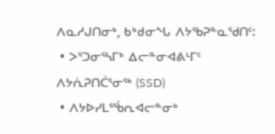ᐱᓇᓱᒍᑎᓂᒃ, ᑲᒃᑯᓂᖓ ᐱᔭᖃᕈᓐᓇᖁᑎᑦ:
 • ᐳᕐᑐᓂᕐᓴᒥᒃ ᐃᓕᓐᓂᐊᕕᒻᒥᑦ ᐱᔭᕇᕈᑎᑖᕐᓂᖅ (SSD)
 • ᐱᔭᐅᓯᒪᕐᖄᕆᐊᓕᓐᓂᒃ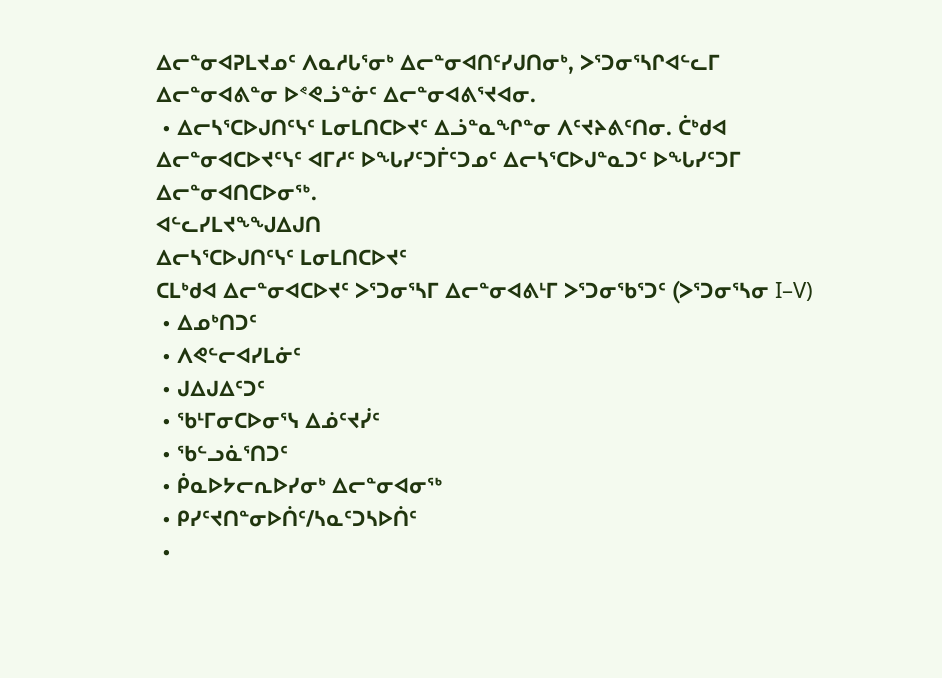ᐃᓕᓐᓂᐊᕈᒪᔪᓄᑦ ᐱᓇᓱᒐᕐᓂᒃ ᐃᓕᓐᓂᐊᑎᑦᓯᒍᑎᓂᒃ, ᐳᕐᑐᓂᕐᓴᒋᐊᓪᓚᒥ ᐃᓕᓐᓂᐊᕕᓐᓂ ᐅᕝᕙᓘᓐᓃᑦ ᐃᓕᓐᓂᐊᕕᕐᔪᐊᓂ.
 • ᐃᓕᓴᕐᑕᐅᒍᑎᑦᓭᑦ ᒪᓂᒪᑎᑕᐅᔪᑦ ᐃᓘᓐᓇᖏᓐᓂ ᐱᑦᔪᔨᕕᑦᑎᓂ. ᑖᒃᑯᐊ ᐃᓕᓐᓂᐊᑕᐅᔪᑦᓭᑦ ᐊᒥᓱᑦ ᐅᖓᓯᑦᑐᒦᑦᑐᓄᑦ ᐃᓕᓴᕐᑕᐅᒍᓐᓇᑐᑦ ᐅᖓᓯᑦᑐᒥ ᐃᓕᓐᓂᐊᑎᑕᐅᓂᖅ.
ᐊᓪᓚᓯᒪᔪᖕᖑᐃᒍᑎ
ᐃᓕᓴᕐᑕᐅᒍᑎᑦᓭᑦ ᒪᓂᒪᑎᑕᐅᔪᑦ
ᑕᒪᒃᑯᐊ ᐃᓕᓐᓂᐊᑕᐅᔪᑦ ᐳᕐᑐᓂᕐᓴᒥ ᐃᓕᓐᓂᐊᕕᒻᒥ ᐳᕐᑐᓂᖃᕐᑐᑦ (ᐳᕐᑐᓂᕐᓴᓂ I–V)
 • ᐃᓄᒃᑎᑐᑦ
 • ᐱᕙᓪᓕᐊᓯᒪᓃᑦ
 • ᒍᐃᒍᐃᑦᑐᑦ
 • ᖃᒻᒥᓂᑕᐅᓂᕐᓭ ᐃᓅᑦᔪᓰᑦ
 • ᖃᓪᓗᓈᕐᑎᑐᑦ
 • ᑮᓇᐅᔭᓕᕆᐅᓯᓂᒃ ᐃᓕᓐᓂᐊᓂᖅ
 • ᑭᓯᑦᔪᑎᓐᓂᐅᑏᑦ/ᓴᓇᑦᑐᓴᐅᑏᑦ
 •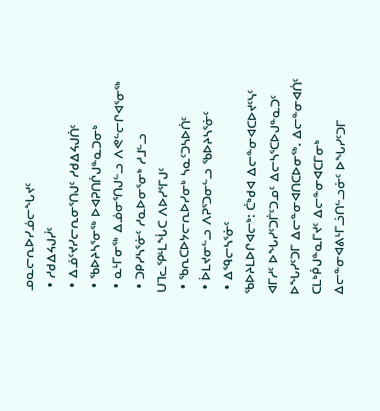ᓄᓇᓕᕆᐅᓯᓅᓕᖓᔪᑦ
 • ᓱᑯᐃᔦᒍᓰᑦ
 • ᐃᓅᑦᔪᓯᓕᕆᓂᕐᑎᒍᑦ ᓱᑯᐃᔦᒍᑏᑦ
 • ᖃᐅᔨᓴᕐᓂᖅ ᐅᐊᕈᑎᒌᒍᓐᓇᑐᓂᒃ
 • ᓇᒻᒥᓂᖅ ᐃᓅᓂᕐᑎᒍᓪᓗ ᐱᕙᓪᓕᒋᐊᕐᓂᖅ
 • ᑐᑭᓯᓴᕐᓃᑦ ᓱᓇᐅᓂᕐᓂᒃ ᓱᒧᓪᓗ ᑌᒣᓚᕿᒻᒪᖔᑕ ᐱᐅᓯᕐᒥᒍᑦ
 • ᖃᕆᑕᐅᔭᓕᕆᐅᓯᓂᒃ ᓴᓇᑦᑐᓴᐅᑏᑦ
 • ᐆᒪᔪᓂᓪᓗ ᐱᕈᕐᑐᓂᓪᓗ ᖃᐅᔨᓴᕐᓃᑦ
 • ᐃᙯᓕᓴᕐᓃᑦ
ᖃᐅᔨᒪᐅᒋᐊᓕᒃ: ᑖᒃᑯᐊ ᐃᓕᓐᓂᐊᑕᐅᔪᑦᓭᑦ ᐊᒥᓱᑦ ᐅᖓᓯᑦᑐᒦᑦᑐᓄᑦ ᐃᓕᓴᕐᑕᐅᒍᓐᓇᑐᑦ ᐅᖓᓯᑦᑐᒥ ᐃᓕᓐᓂᐊᑎᑕᐅᓂᖅ. ᐃᓕᓐᓂᐊᑏᑦ ᑕᒪᒃᑮᒍᓐᓇᒥᔪᑦ ᐃᓕᓐᓂᐊᑕᒥᓂᒃ ᐃᓕᓐᓂᐊᕕᒻᒥᓘᑎᓪᓗᓃᑦ ᐅᖓᓯᑦᑐᒥ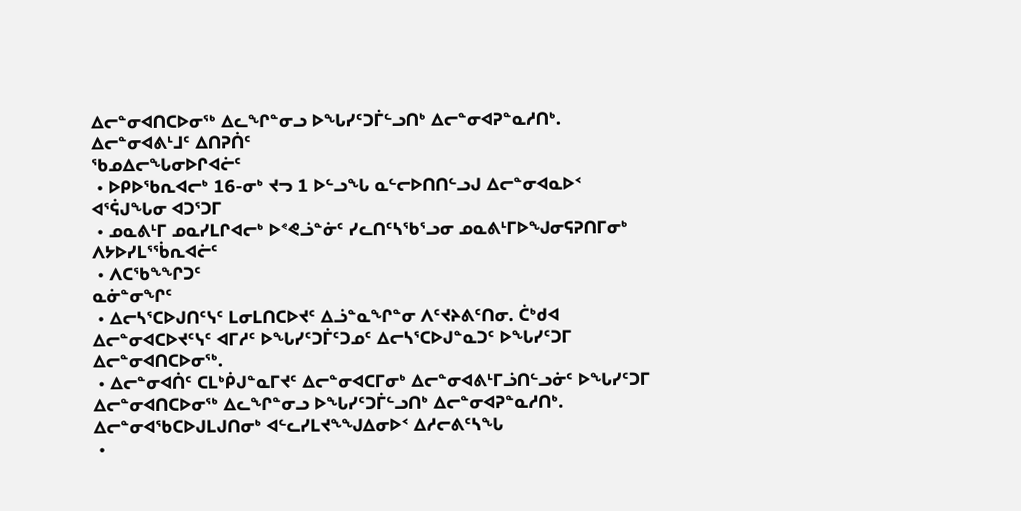ᐃᓕᓐᓂᐊᑎᑕᐅᓂᖅ ᐃᓚᖏᓐᓂᓗ ᐅᖓᓯᑦᑐᒦᓪᓗᑎᒃ ᐃᓕᓐᓂᐊᕈᓐᓇᓱᑎᒃ.
ᐃᓕᓐᓂᐊᕕᒻᒧᑦ ᐃᑎᕈᑏᑦ
ᖃᓄᐃᓕᖓᓂᐅᒋᐊᓖᑦ
 • ᐅᑭᐅᖃᕆᐊᓕᒃ 16-ᓂᒃ ᔪᓓ 1 ᐅᓪᓗᖓ ᓇᓪᓕᐅᑎᑎᓪᓗᒍ ᐃᓕᓐᓂᐊᓇᐅᑉ ᐊᕐᕌᒍᖓᓂ ᐊᑐᕐᑐᒥ
 • ᓄᓇᕕᒻᒥ ᓄᓇᓯᒪᒋᐊᓕᒃ ᐅᕝᕙᓘᓐᓃᑦ ᓯᓚᑎᑦᓴᖃᕐᓗᓂ ᓄᓇᕕᒻᒥᐅᖑᓂᕋᕈᑎᒥᓂᒃ
ᐱᔭᐅᓯᒪᕐᖄᕆᐊᓖᑦ
 • ᐱᑕᖃᖕᖏᑐᑦ
ᓇᓃᓐᓂᖏᑦ
 • ᐃᓕᓴᕐᑕᐅᒍᑎᑦᓭᑦ ᒪᓂᒪᑎᑕᐅᔪᑦ ᐃᓘᓐᓇᖏᓐᓂ ᐱᑦᔪᔨᕕᑦᑎᓂ. ᑖᒃᑯᐊ ᐃᓕᓐᓂᐊᑕᐅᔪᑦᓭᑦ ᐊᒥᓱᑦ ᐅᖓᓯᑦᑐᒦᑦᑐᓄᑦ ᐃᓕᓴᕐᑕᐅᒍᓐᓇᑐᑦ ᐅᖓᓯᑦᑐᒥ ᐃᓕᓐᓂᐊᑎᑕᐅᓂᖅ.
 • ᐃᓕᓐᓂᐊᑏᑦ ᑕᒪᒃᑮᒍᓐᓇᒥᔪᑦ ᐃᓕᓐᓂᐊᑕᒥᓂᒃ ᐃᓕᓐᓂᐊᕕᒻᒥᓘᑎᓪᓗᓃᑦ ᐅᖓᓯᑦᑐᒥ ᐃᓕᓐᓂᐊᑎᑕᐅᓂᖅ ᐃᓚᖏᓐᓂᓗ ᐅᖓᓯᑦᑐᒦᓪᓗᑎᒃ ᐃᓕᓐᓂᐊᕈᓐᓇᓱᑎᒃ.
ᐃᓕᓐᓂᐊᖃᑕᐅᒍᒪᒍᑎᓂᒃ ᐊᓪᓚᓯᒪᔪᖕᖑᐃᓂᐅᑉ ᐃᓱᓕᕕᑦᓴᖓ
 •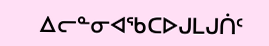ᐃᓕᓐᓂᐊᖃᑕᐅᒍᒪᒍᑏᑦ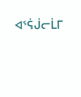ᐊᕐᕌᒎᓕᒫᒥ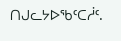ᑎᒍᓚᔭᐅᖃᑦᑕᓲᑦ.